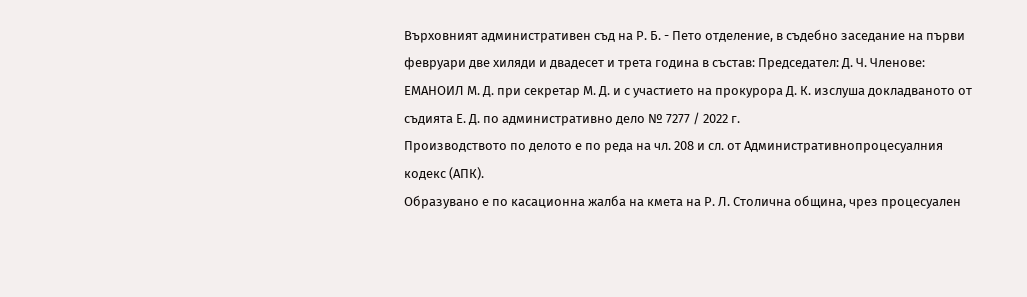Върховният административен съд на Р. Б. - Пето отделение, в съдебно заседание на първи февруари две хиляди и двадесет и трета година в състав: Председател: Д. Ч. Членове: ЕМАНОИЛ М. Д. при секретар М. Д. и с участието на прокурора Д. К. изслуша докладваното от съдията Е. Д. по административно дело № 7277 / 2022 г.
Производството по делото е по реда на чл. 208 и сл. от Административнопроцесуалния кодекс (АПК).
Образувано е по касационна жалба на кмета на Р. Л. Столична община, чрез процесуален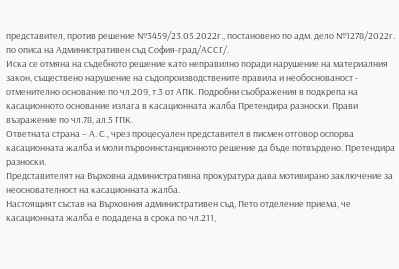представител, против решение №3459/23.05.2022г., постановено по адм. дело №1278/2022г. по описа на Административен съд София-град/АССГ/.
Иска се отмяна на съдебното решение като неправилно поради нарушение на материалния закон, съществено нарушение на съдопроизводствените правила и необоснованост - отменително основание по чл.209, т.3 от АПК. Подробни съображения в подкрепа на касационното основание излага в касационната жалба Претендира разноски. Прави възражение по чл.78, ал.5 ГПК.
Ответната страна – А. С., чрез процесуален представител в писмен отговор оспорва касационната жалба и моли първоинстанционното решение да бъде потвърдено. Претендира разноски.
Представителят на Върховна административна прокуратура дава мотивирано заключение за неоснователност на касационната жалба.
Настоящият състав на Върховния административен съд, Пето отделение приема, че касационната жалба е подадена в срока по чл.211,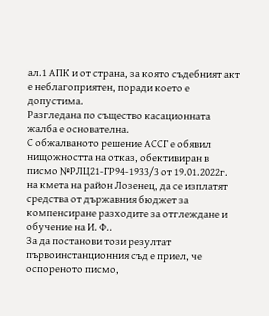ал.1 АПК и от страна, за която съдебният акт е неблагоприятен, поради което е допустима.
Разгледана по същество касационната жалба е основателна.
С обжалваното решение АССГ е обявил нищожността на отказ, обективиран в писмо №РЛЦ21-ГР94-1933/3 от 19.01.2022г. на кмета на район Лозенец, да се изплатят средства от държавния бюджет за компенсиране разходите за отглеждане и обучение на И. Ф..
За да постанови този резултат първоинстанционния съд е приел, че оспореното писмо,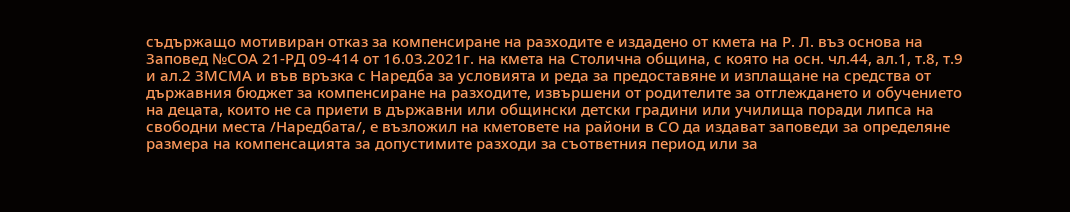съдържащо мотивиран отказ за компенсиране на разходите е издадено от кмета на Р. Л. въз основа на Заповед №СОА 21-РД 09-414 от 16.03.2021г. на кмета на Столична община, с която на осн. чл.44, ал.1, т.8, т.9 и ал.2 ЗМСМА и във връзка с Наредба за условията и реда за предоставяне и изплащане на средства от държавния бюджет за компенсиране на разходите, извършени от родителите за отглеждането и обучението на децата, които не са приети в държавни или общински детски градини или училища поради липса на свободни места /Наредбата/, е възложил на кметовете на райони в СО да издават заповеди за определяне размера на компенсацията за допустимите разходи за съответния период или за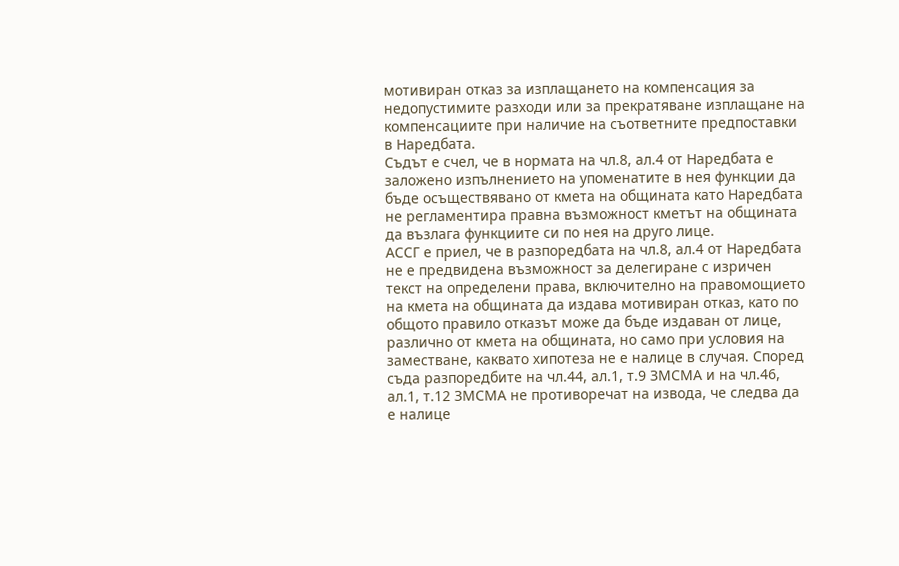мотивиран отказ за изплащането на компенсация за недопустимите разходи или за прекратяване изплащане на компенсациите при наличие на съответните предпоставки в Наредбата.
Съдът е счел, че в нормата на чл.8, ал.4 от Наредбата е заложено изпълнението на упоменатите в нея функции да бъде осъществявано от кмета на общината като Наредбата не регламентира правна възможност кметът на общината да възлага функциите си по нея на друго лице.
АССГ е приел, че в разпоредбата на чл.8, ал.4 от Наредбата не е предвидена възможност за делегиране с изричен текст на определени права, включително на правомощието на кмета на общината да издава мотивиран отказ, като по общото правило отказът може да бъде издаван от лице, различно от кмета на общината, но само при условия на заместване, каквато хипотеза не е налице в случая. Според съда разпоредбите на чл.44, ал.1, т.9 ЗМСМА и на чл.46, ал.1, т.12 ЗМСМА не противоречат на извода, че следва да е налице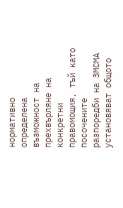нормативно определена възможност на прехвърляне на конкретни правомощия, тъй като посочените разпоредби на ЗМСМА установяват общото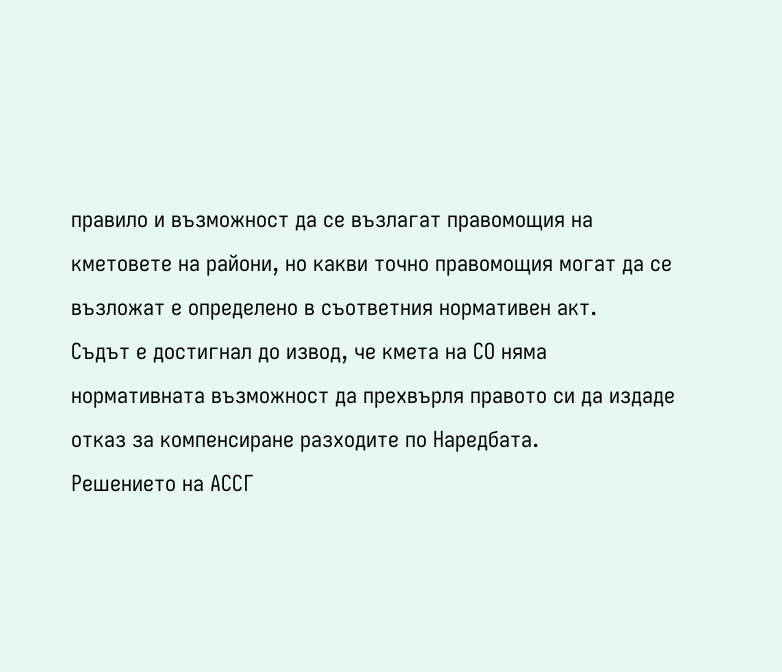правило и възможност да се възлагат правомощия на кметовете на райони, но какви точно правомощия могат да се възложат е определено в съответния нормативен акт.
Съдът е достигнал до извод, че кмета на СО няма нормативната възможност да прехвърля правото си да издаде отказ за компенсиране разходите по Наредбата.
Решението на АССГ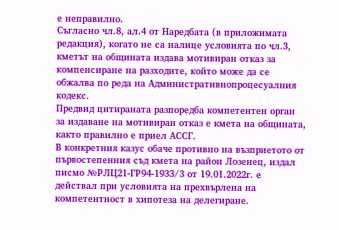е неправилно.
Съгласно чл.8, ал.4 от Наредбата (в приложимата редакция), когато не са налице условията по чл.3, кметът на общината издава мотивиран отказ за компенсиране на разходите, който може да се обжалва по реда на Административнопроцесуалния кодекс.
Предвид цитираната разпоредба компетентен орган за издаване на мотивиран отказ е кмета на общината, както правилно е приел АССГ.
В конкретния казус обаче противно на възприетото от първостепенния съд кмета на район Лозенец, издал писмо №РЛЦ21-ГР94-1933/3 от 19.01.2022г. е действал при условията на прехвърлена на компетентност в хипотеза на делегиране.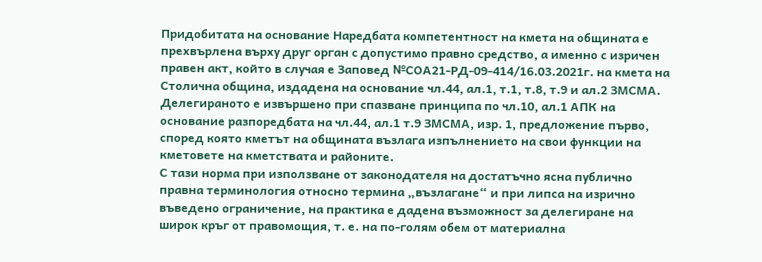Придобитата на основание Наредбата компетентност на кмета на общината е прехвърлена върху друг орган с допустимо правно средство, а именно с изричен правен акт, който в случая е Заповед №СОА21-РД-09-414/16.03.2021г. на кмета на Столична община, издадена на основание чл.44, ал.1, т.1, т.8, т.9 и ал.2 ЗМСМА.
Делегираното е извършено при спазване принципа по чл.10, ал.1 АПК на основание разпоредбата на чл.44, ал.1 т.9 ЗМСМА, изр. 1, предложение първо, според която кметът на общината възлага изпълнението на свои функции на кметовете на кметствата и районите.
С тази норма при използване от законодателя на достатъчно ясна публично правна терминология относно термина „възлагане“ и при липса на изрично въведено ограничение, на практика е дадена възможност за делегиране на широк кръг от правомощия, т. е. на по-голям обем от материална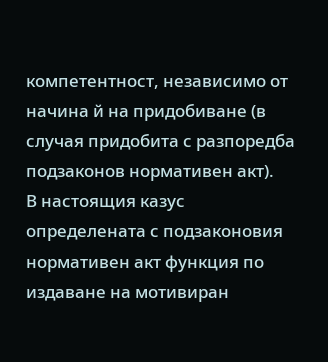компетентност, независимо от начина й на придобиване (в случая придобита с разпоредба подзаконов нормативен акт).
В настоящия казус определената с подзаконовия нормативен акт функция по издаване на мотивиран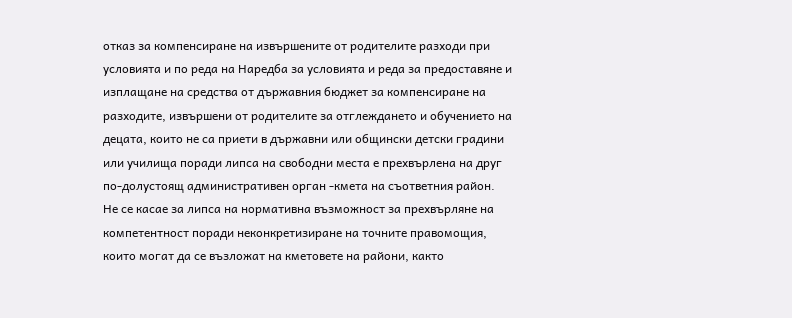отказ за компенсиране на извършените от родителите разходи при условията и по реда на Наредба за условията и реда за предоставяне и изплащане на средства от държавния бюджет за компенсиране на разходите, извършени от родителите за отглеждането и обучението на децата, които не са приети в държавни или общински детски градини или училища поради липса на свободни места е прехвърлена на друг по-долустоящ административен орган -кмета на съответния район.
Не се касае за липса на нормативна възможност за прехвърляне на компетентност поради неконкретизиране на точните правомощия, които могат да се възложат на кметовете на райони, както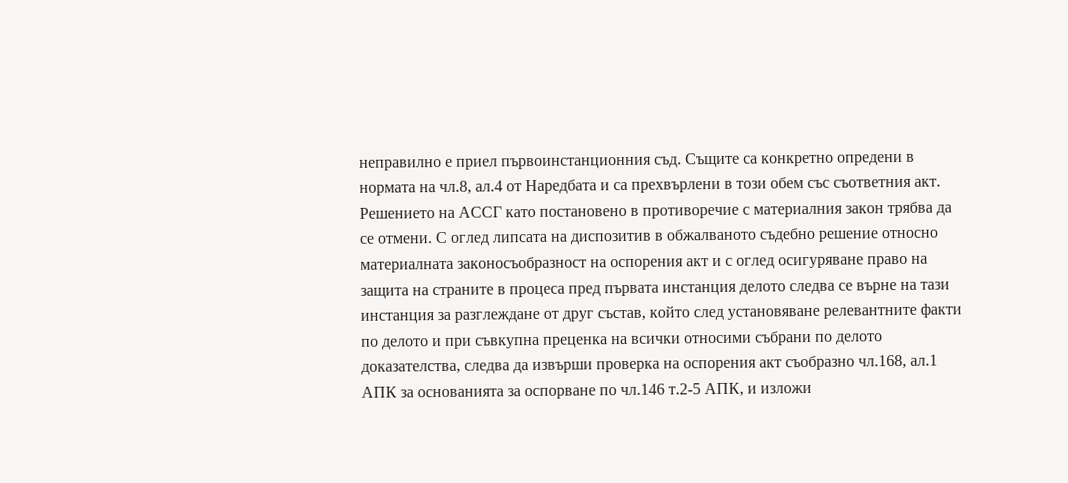неправилно е приел първоинстанционния съд. Същите са конкретно опредени в нормата на чл.8, ал.4 от Наредбата и са прехвърлени в този обем със съответния акт.
Решението на АССГ като постановено в противоречие с материалния закон трябва да се отмени. С оглед липсата на диспозитив в обжалваното съдебно решение относно материалната законосъобразност на оспорения акт и с оглед осигуряване право на защита на страните в процеса пред първата инстанция делото следва се върне на тази инстанция за разглеждане от друг състав, който след установяване релевантните факти по делото и при съвкупна преценка на всички относими събрани по делото доказателства, следва да извърши проверка на оспорения акт съобразно чл.168, ал.1 АПК за основанията за оспорване по чл.146 т.2-5 АПК, и изложи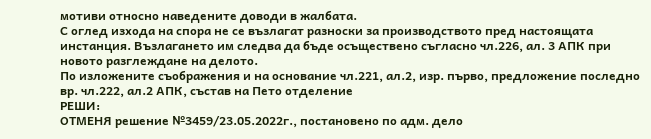мотиви относно наведените доводи в жалбата.
С оглед изхода на спора не се възлагат разноски за производството пред настоящата инстанция. Възлагането им следва да бъде осъществено съгласно чл.226, ал. 3 АПК при новото разглеждане на делото.
По изложените съображения и на основание чл.221, ал.2, изр. първо, предложение последно вр. чл.222, ал.2 АПК, състав на Пето отделение
РЕШИ:
ОТМЕНЯ решение №3459/23.05.2022г., постановено по адм. дело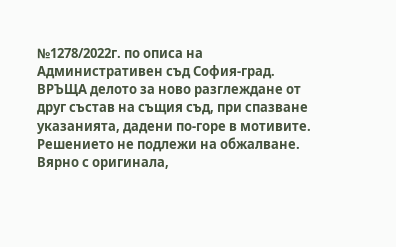№1278/2022г. по описа на Административен съд София-град.
ВРЪЩА делото за ново разглеждане от друг състав на същия съд, при спазване указанията, дадени по-горе в мотивите.
Решението не подлежи на обжалване.
Вярно с оригинала,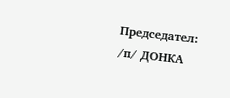Председател:
/п/ ДОНКА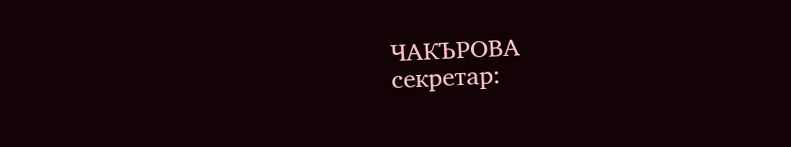ЧАКЪРОВА
секретар: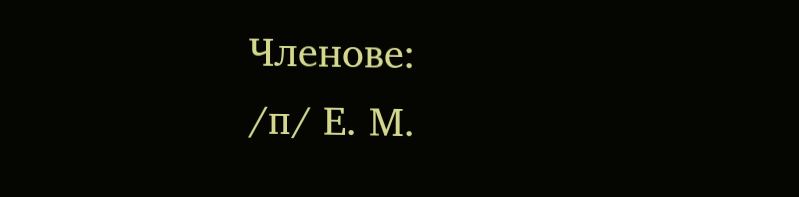Членове:
/п/ Е. М.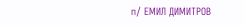п/ ЕМИЛ ДИМИТРОВ